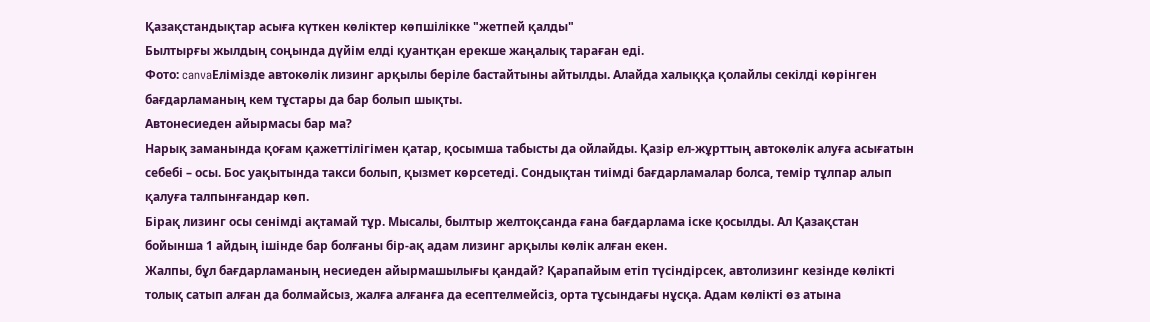Қазақстандықтар асыға күткен көліктер көпшілікке "жетпей қалды"
Былтырғы жылдың соңында дүйім елді қуантқан ерекше жаңалық тараған еді.
Фото: canvaЕлімізде автокөлік лизинг арқылы беріле бастайтыны айтылды. Алайда халыққа қолайлы секілді көрінген бағдарламаның кем тұстары да бар болып шықты.
Автонесиеден айырмасы бар ма?
Нарық заманында қоғам қажеттілігімен қатар, қосымша табысты да ойлайды. Қазір ел-жұрттың автокөлік алуға асығатын себебі – осы. Бос уақытында такси болып, қызмет көрсетеді. Сондықтан тиімді бағдарламалар болса, темір тұлпар алып қалуға талпынғандар көп.
Бірақ лизинг осы сенімді ақтамай тұр. Мысалы, былтыр желтоқсанда ғана бағдарлама іске қосылды. Ал Қазақстан бойынша 1 айдың ішінде бар болғаны бір-ақ адам лизинг арқылы көлік алған екен.
Жалпы, бұл бағдарламаның несиеден айырмашылығы қандай? Қарапайым етіп түсіндірсек, автолизинг кезінде көлікті толық сатып алған да болмайсыз, жалға алғанға да есептелмейсіз, орта тұсындағы нұсқа. Адам көлікті өз атына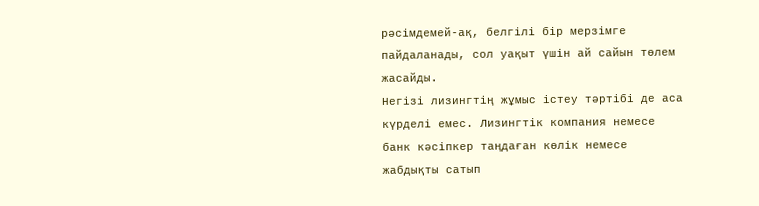рәсімдемей-ақ, белгілі бір мерзімге пайдаланады, сол уақыт үшін ай сайын төлем жасайды.
Негізі лизингтің жұмыс істеу тәртібі де аса күрделі емес. Лизингтік компания немесе банк кәсіпкер таңдаған көлік немесе жабдықты сатып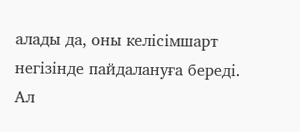алады да, оны келісімшарт негізінде пайдалануға береді. Ал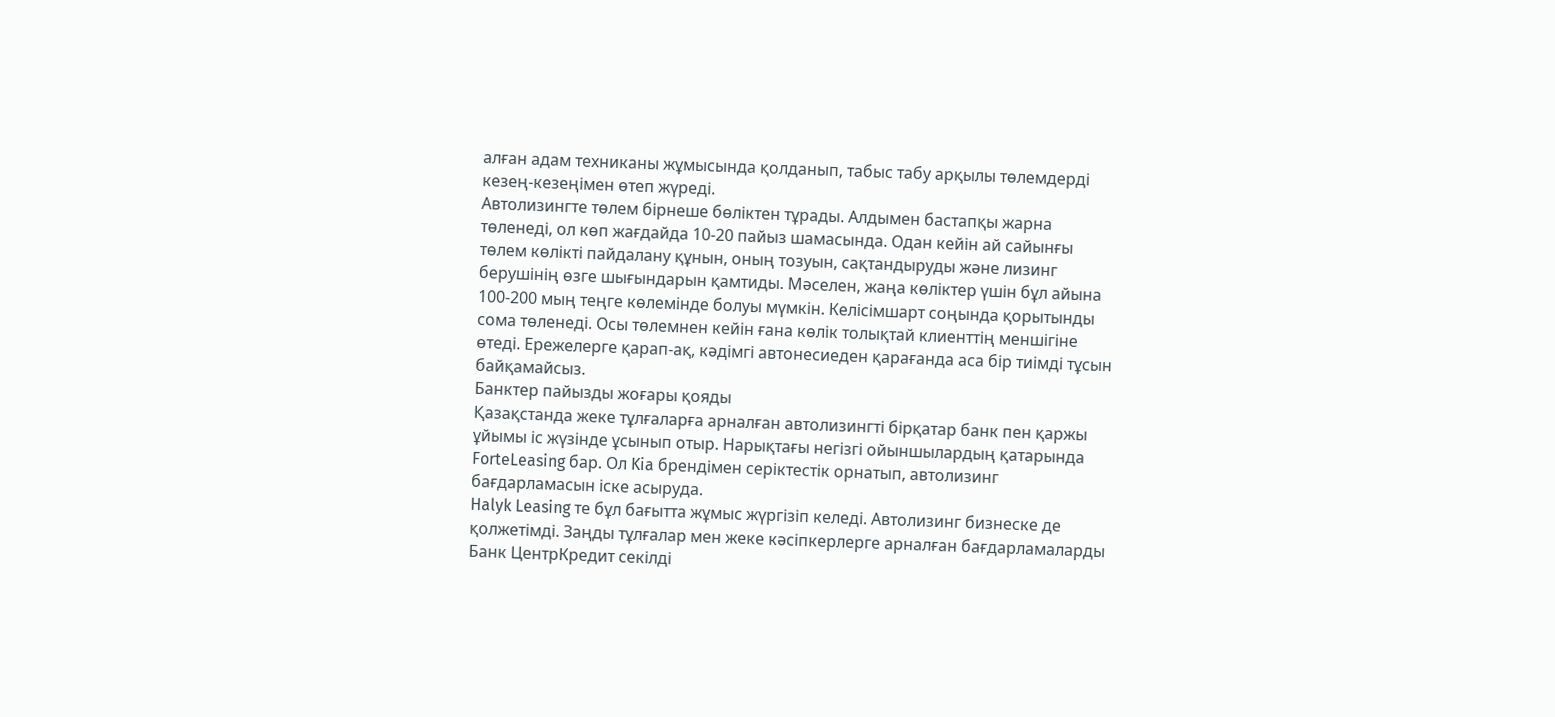алған адам техниканы жұмысында қолданып, табыс табу арқылы төлемдерді кезең-кезеңімен өтеп жүреді.
Автолизингте төлем бірнеше бөліктен тұрады. Алдымен бастапқы жарна төленеді, ол көп жағдайда 10-20 пайыз шамасында. Одан кейін ай сайынғы төлем көлікті пайдалану құнын, оның тозуын, сақтандыруды және лизинг берушінің өзге шығындарын қамтиды. Мәселен, жаңа көліктер үшін бұл айына 100-200 мың теңге көлемінде болуы мүмкін. Келісімшарт соңында қорытынды сома төленеді. Осы төлемнен кейін ғана көлік толықтай клиенттің меншігіне өтеді. Ережелерге қарап-ақ, кәдімгі автонесиеден қарағанда аса бір тиімді тұсын байқамайсыз.
Банктер пайызды жоғары қояды
Қазақстанда жеке тұлғаларға арналған автолизингті бірқатар банк пен қаржы ұйымы іс жүзінде ұсынып отыр. Нарықтағы негізгі ойыншылардың қатарында ForteLeasing бар. Ол Kia брендімен серіктестік орнатып, автолизинг бағдарламасын іске асыруда.
Halyk Leasing те бұл бағытта жұмыс жүргізіп келеді. Автолизинг бизнеске де қолжетімді. Заңды тұлғалар мен жеке кәсіпкерлерге арналған бағдарламаларды Банк ЦентрКредит секілді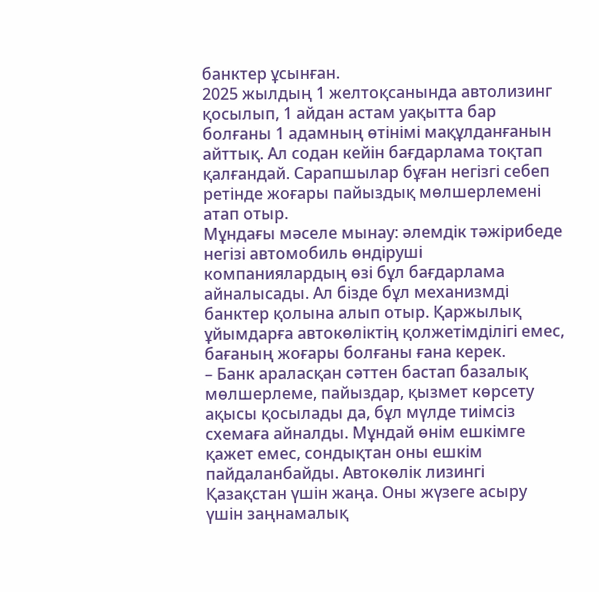банктер ұсынған.
2025 жылдың 1 желтоқсанында автолизинг қосылып, 1 айдан астам уақытта бар болғаны 1 адамның өтінімі мақұлданғанын айттық. Ал содан кейін бағдарлама тоқтап қалғандай. Сарапшылар бұған негізгі себеп ретінде жоғары пайыздық мөлшерлемені атап отыр.
Мұндағы мәселе мынау: әлемдік тәжірибеде негізі автомобиль өндіруші компаниялардың өзі бұл бағдарлама айналысады. Ал бізде бұл механизмді банктер қолына алып отыр. Қаржылық ұйымдарға автокөліктің қолжетімділігі емес, бағаның жоғары болғаны ғана керек.
– Банк араласқан сәттен бастап базалық мөлшерлеме, пайыздар, қызмет көрсету ақысы қосылады да, бұл мүлде тиімсіз схемаға айналды. Мұндай өнім ешкімге қажет емес, сондықтан оны ешкім пайдаланбайды. Автокөлік лизингі Қазақстан үшін жаңа. Оны жүзеге асыру үшін заңнамалық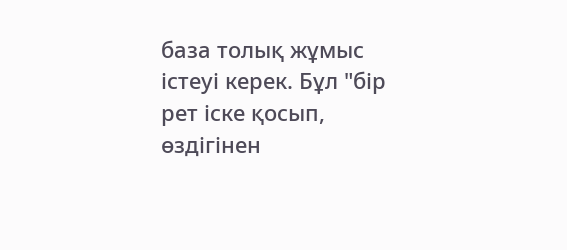база толық жұмыс істеуі керек. Бұл "бір рет іске қосып, өздігінен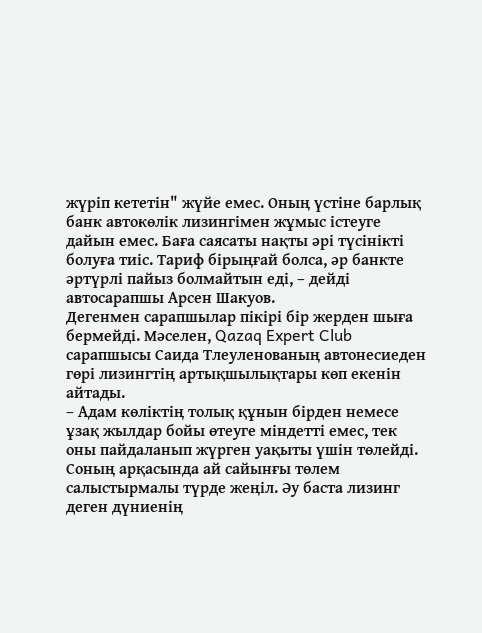жүріп кететін" жүйе емес. Оның үстіне барлық банк автокөлік лизингімен жұмыс істеуге дайын емес. Баға саясаты нақты әрі түсінікті болуға тиіс. Тариф бірыңғай болса, әр банкте әртүрлі пайыз болмайтын еді, – дейді автосарапшы Арсен Шакуов.
Дегенмен сарапшылар пікірі бір жерден шыға бермейді. Мәселен, Qazaq Expert Club сарапшысы Саида Тлеуленованың автонесиеден гөрі лизингтің артықшылықтары көп екенін айтады.
– Адам көліктің толық құнын бірден немесе ұзақ жылдар бойы өтеуге міндетті емес, тек оны пайдаланып жүрген уақыты үшін төлейді. Соның арқасында ай сайынғы төлем салыстырмалы түрде жеңіл. Әу баста лизинг деген дүниенің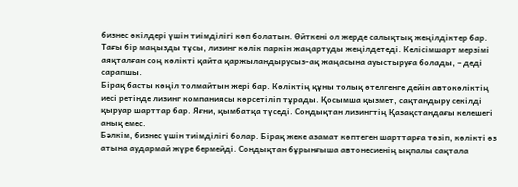бизнес өкілдері үшін тиімділігі көп болатын. Өйткені ол жерде салықтық жеңілдіктер бар. Тағы бір маңызды тұсы, лизинг көлік паркін жаңартуды жеңілдетеді. Келісімшарт мерзімі аяқталған соң көлікті қайта қаржыландырусыз-ақ жаңасына ауыстыруға болады, – деді сарапшы.
Бірақ басты көңіл толмайтын жері бар. Көліктің құны толық өтелгенге дейін автокөліктің иесі ретінде лизинг компаниясы көрсетіліп тұрады. Қосымша қызмет, сақтандыру секілді қыруар шарттар бар. Яғни, қымбатқа түседі. Сондықтан лизингтің Қазақстандағы келешегі анық емес.
Бәлкім, бизнес үшін тиімділігі болар. Бірақ жеке азамат көптеген шарттарға төзіп, көлікті өз атына аудармай жүре бермейді. Сондықтан бұрынғыша автонесиенің ықпалы сақтала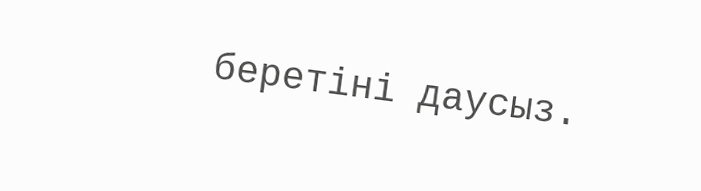беретіні даусыз.